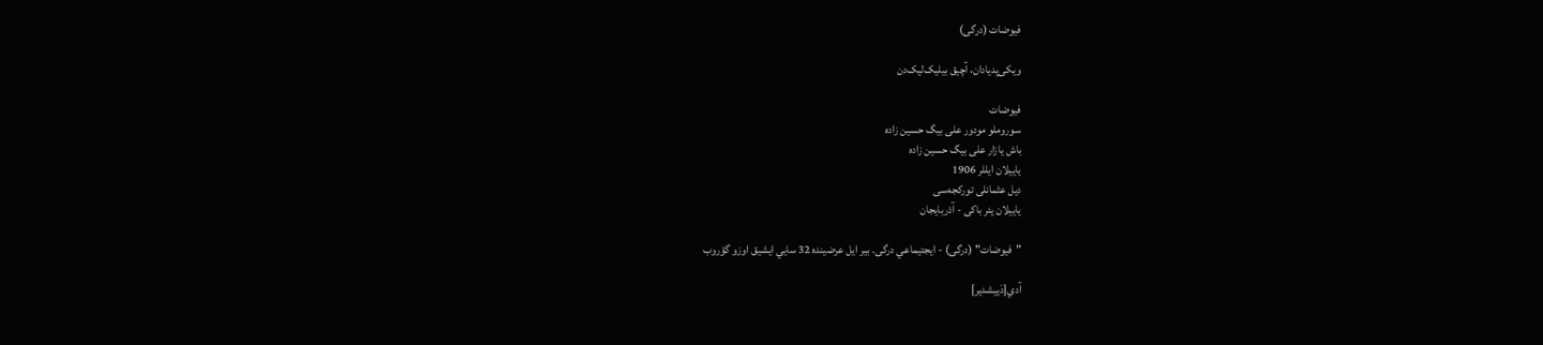فیوضات (درگی)

ویکی‌پدیادان، آچیق بیلیک‌لیک‌دن

فیوضات
سوروملو مودور علی بیگ حسین زاده
باش یازار علی بیگ حسین زاده
یاییلان ایللر 1906
دیل عثمانلی تورکجه‌سی
یاییلان یئر باکی - آذربایجان

"فیوضات" (درگی) - ايجتيماعي درگی. بير ايل عرضينده 32 سايي ايشيق اوزو گؤروب

آدي[دَییشدیر]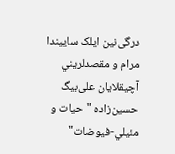درگی‌نین ايلک ساييندا مرام و مقصدلريني آچيقلايان علی‌بیگ حسین‌زاده "حيات و مئيلي-فیوضات"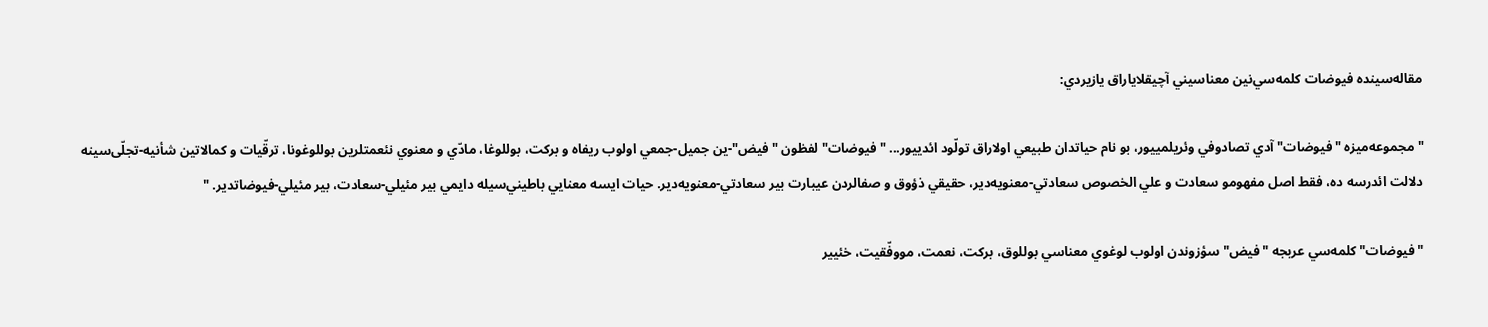مقاله‌سينده فیوضات کلمه‌سي‌نین معناسيني آچيقلاياراق يازيردي:

" مجموعه‌ميزه "فیوضات" آدي تصادوفي وئريلمييور، بو نام حياتدان طبيعي اولاراق تولّود ائدييور... "فیوضات" لفظون "فيض"-ين جميل-جمعي اولوب ريفاه و برکت، بوللوغا، مادّي و معنوي نئعمتلرين بوللوغونا، ترقّيات و کمالاتين شأنیه-تجلّی‌سينه دلالت ائدرسه ده، فقط اصل مفهومو سعادت و علي الخصوص سعادتي-معنويه‌دير، حقيقي ذؤوق و صفالردن عيبارت بير سعادتي-معنويه‌دير. حيات ايسه معنايي باطيني‌سيله دايمي بير مئيلي-سعادت، بير مئيلي-فیوضاتدير. "

"فیوضات" کلمه‌سي عربجه "فيض" سؤزوندن اولوب لوغوي معناسي بوللوق، برکت، نعمت، مووفّقيت، خئيير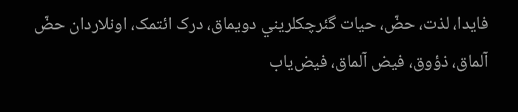فايدا، لذت، حضّ، حيات گئرچکلريني دويماق، درک ائتمک، اونلاردان حضّ آلماق، ذؤوق، فيض آلماق، فيض‌ياب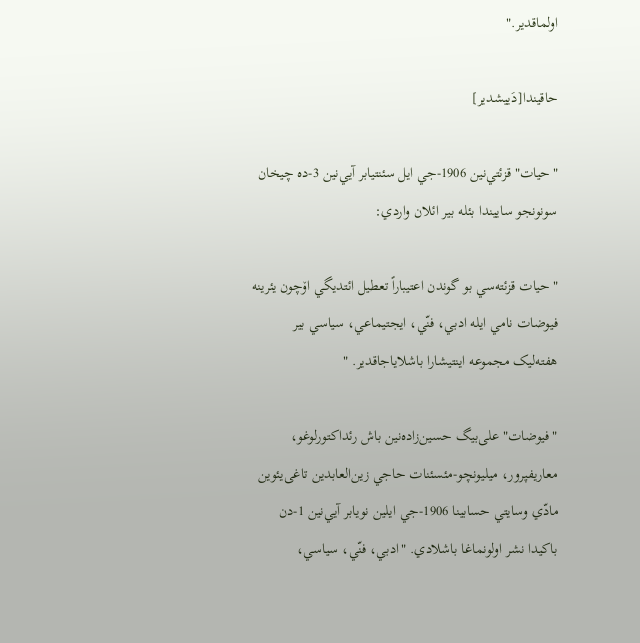اولماقدير."

حاقيندا[دَییشدیر]

"حيات" قزئتي‌نین 1906-جي ايل سئنتيابر آيي‌نین 3-ده چيخان سونونجو ساييندا بئله بير ائلان واردي:

" حیات قزئته‌سي بو گوندن اعتيباراً تعطيل ائتديگي اۆچون يئرينه فیوضات نامي ايله ادبي، فنّي، ايجتيماعي، سياسي بير هفته‌ليک مجموعه اينتيشارا باشلاياجاقدير. "

"فیوضات" علی‌بیگ حسین‌زاده‌نین باش رئداکتورلوغو، معاريفپرور، ميليونچو-مئسئنات حاجي زین‌العابدین تاغی‌یئوین مادّي وسايتي حسابينا 1906-جي ايلين نويابر آيي‌نین 1-دن باکيدا نشر اولونماغا باشلادي. "ادبي، فنّي، سياسي،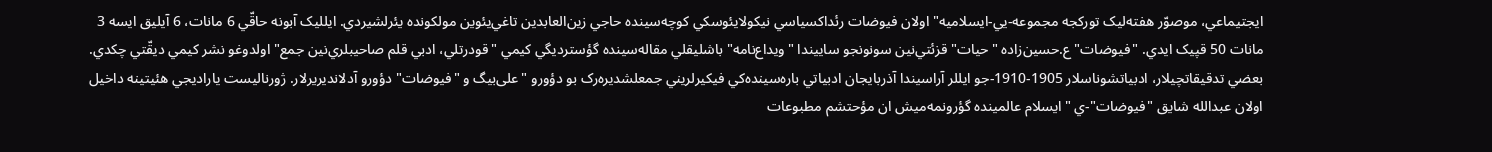ايجتيماعي، موصوّر هفته‌ليک تورکجه مجموعه‌-یي-ايسلاميه" اولان فیوضات رئداکسياسي نيکولايئوسکي کوچه‌سينده حاجي زین‌العابدین تاغي‌يئوين مولکونده يئرلشيردي. ايلليک آبونه حاقّي 6 مانات، 6 آيليق ايسه 3 مانات 50 قپيک ايدي. "فیوضات" ع.حسین‌زاده "حيات" قزئتي‌نین سونونجو ساييندا "ويداع‌نامه" باشليقلي مقاله‌سينده گؤسترديگي کيمي "قودرتلي، ادبي قلم صاحيبلري‌نین جمع" اولدوغو نشر کيمي دیقّتي چکدي. بعضي تدقيقاتچيلار، ادبياتشوناسلار 1905-1910-جو ايللر آراسيندا آذربايجان ادبياتي باره‌سينده‌کي فيکيرلريني جمعلشديره‌رک بو دؤورو "علی‌بیگ و "فیوضات" دؤورو آدلانديريرلار. ژورنالیست ياراديجي هئيتينه داخيل اولان عبدالله شايق "فیوضات"-ي "ايسلام عالمينده گؤرونمه‌ميش ان مؤحتشم مطبوعات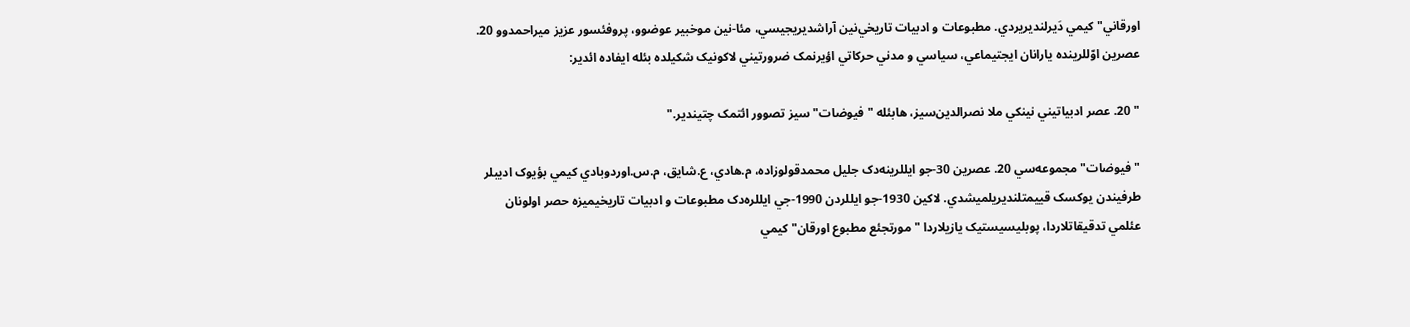اورقاني" کيمي دَيرلنديريردي. مطبوعات و ادبيات تاريخي‌نین آراشديريجيسي، مئا-نین موخبير عوضوو، پروفئسور عزيز ميراحمدوو 20. عصرين اوّللرينده يارانان ايجتيماعي، سياسي و مدني حرکاتي اؤيرنمک ضرورتيني لاکونيک شکيلده بئله ايفاده ائدير:

" 20. عصر ادبياتيني ‌نینکي ملا نصرالدین‌سيز، هابئله "فیوضات"سيز تصوور ائتمک چتيندير."

"فیوضات" مجموعه‌سي 20. عصرين 30-جو ايللرينه‌دک جليل محمدقولوزاده، م.هادي، ع.شايق، م.س.اوردوبادي کيمي بؤيوک اديبلر طرفيندن يوکسک قييمتلنديريلميشدي. لاکين 1930-جو ايللردن 1990-جي ايللره‌دک مطبوعات و ادبيات تاريخيميزه حصر اولونان عئلمي تدقيقاتلاردا، پوبليسيستيک يازيلاردا "مورتجئع مطبوع اورقان" کيمي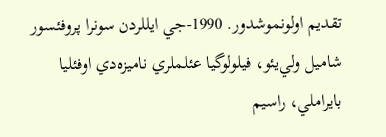تقديم اولونموشدور. 1990-جي ايللردن سونرا پروفئسور شاميل ولي‌يئو، فيلولوگيا عئلملري ناميزه‌دي اوفئليا بايراملي، راسيم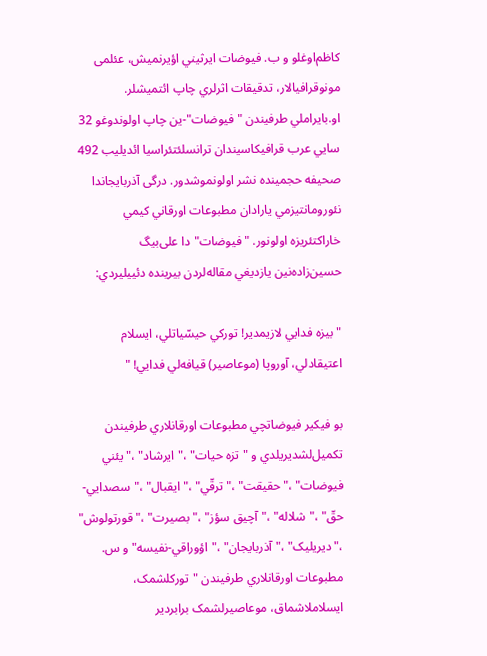کاظم‌اوغلو و ب. فیوضات ايرثيني اؤيرنميش، عئلمی مونوقرافيالار، تدقيقات اثرلري چاپ ائتميشلر. او.بايراملي طرفيندن "فیوضات"-ين چاپ اولوندوغو 32 سايي عرب قرافيکاسيندان ترانسلئتئراسيا ائديليب 492 صحيفه حجمينده نشر اولونموشدور. درگی آذربايجاندا نئورومانتيزمي يارادان مطبوعات اورقاني کيمي خاراکتئريزه اولونور. "فیوضات"دا علی‌بیگ حسین‌زاده‌نین يازديغي مقاله‌لردن بيرينده دئييليردي:

" بيزه فدایي لازيمدير! تورکي حيسّياتلي، ايسلام اعتيقادلي، آوروپا (موعاصیر) قيافه‌لي فدایي! "

بو فيکير فیوضاتچي مطبوعات اورقانلاري طرفيندن تکميل‌لشديريلدي و "تزه حيات" ،"ايرشاد" ،"يئني فیوضات" ،"حقيقت" ،"ترقّي" ،"ايقبال" ،"سصدايي-حقّ" ،"شلاله" ،"آچيق سؤز" ،"بصيرت" ،"قورتولوش" ،"ديريليک" ،"آذربايجان" ،"اؤوراقي-نفيسه" و س. مطبوعات اورقانلاري طرفيندن "تورکلشمک، ايسلاملاشماق، موعاصيرلشمک برابردير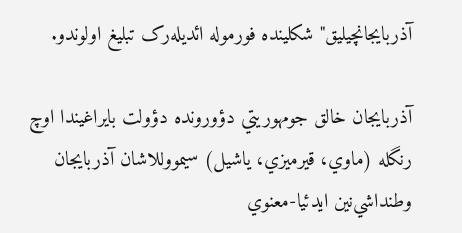آذربايجانچيليق" شکلينده فورموله ائديله‌رک تبليغ اولوندو.

آذربايجان خالق جومهوريتي دؤورونده دؤولت بايراغيندا اوچ رنگله (ماوي، قيرميزي، ياشيل) سيمووللاشان آذربايجان وطنداشي‌نین ايدئيا-معنوي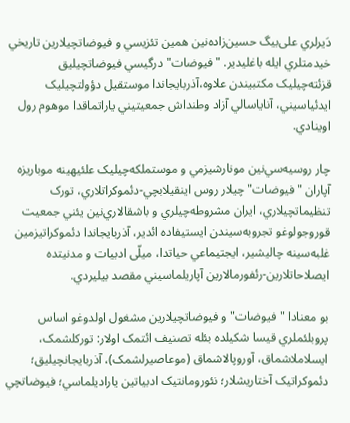دَيرلري علی‌بیگ حسین‌زاده‌نین همين تئزيسي و فیوضاتچيلارين تاريخي خيدمتلري ايله باغليدير. "فیوضات" درگیسي فیوضاتچيليق قزئته‌چیلیک مکتبيندن علاوه،آذربايجاندا موستقيل دؤولتچيليک ايدئياسيني، آنایاسالي آزاد وطنداش جمعيتيني ياراتماقدا موهوم رول اوينادي.

چار روسیه‌سي‌نین مونارشيزمي و موستملکه‌چيليک علئيهينه موباريزه آپاران "فیوضات"چيلار روس اينقيلابچي-دئموکراتلاري، تورک تنظيماتچيلاري، ايران مشروطه‌چيلري و باشقالاري‌نین يئني جمعيت قوروجولوغو تجروبه‌سيندن ايستيفاده ائدير، آذربايجاندا دئموکراتيزمين غلبه‌سينه چاليشير، ايجتيماعي حياتدا، میلّی ادبيات و مدنيتده ايصلاحاتلارين-رئفورمالارين آپاريلماسيني مقصد بيليردي.

بو معنادا "فیوضات" و فیوضاتچيلارين مشغول اولدوغو اساس پروبلئملري قيسا شکيلده بئله تصنيف ائتمک اولار: تورکلشمک، ايسلاملاشماق، آوروپالاشماق (موعاصیرلشمک)، آذربايجانچيليق؛ دئموکراتيک آختاريشلار؛ نئورومانتيک ادبياتين ياراديلماسي؛ فیوضاتچي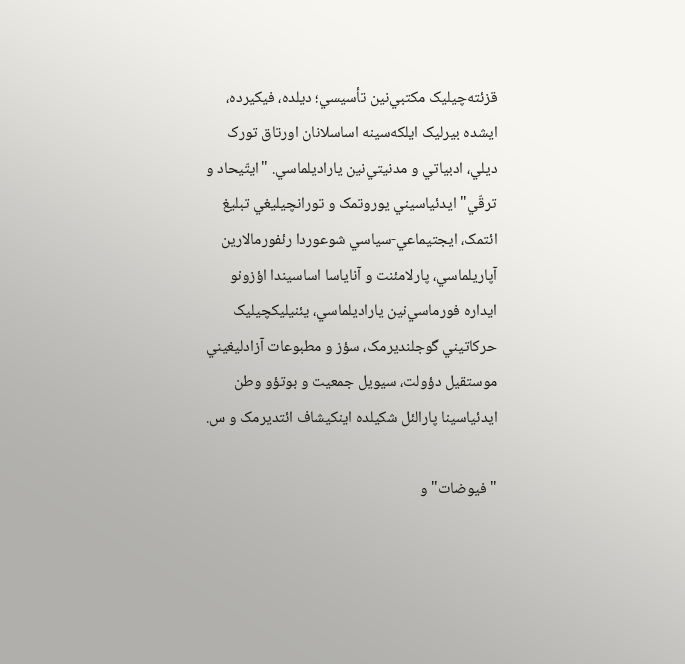قزئته‌چیلیک مکتبي‌نین تأسيسي؛ ديلده، فيکيرده، ايشده بيرليک ایلکه‌سینه اساسلانان اورتاق تورک ديلي، ادبياتي و مدنيتي‌نین ياراديلماسي. "ایتّیحاد و ترقّي" ايدئياسيني يوروتمک و تورانچيليغي تبليغ ائتمک، ايجتيماعي-سياسي شوعوردا رئفورمالارين آپاريلماسي، پارلامئنت و آنایاسا اساسيندا اؤزونو ايداره فورماسي‌نین ياراديلماسي، يئنيليکچيليک حرکاتيني گوجلنديرمک، سؤز و مطبوعات آزادليغيني موستقيل دؤولت، سيويل جمعيت و بوتؤو وطن ايدئياسينا پارالئل شکيلده اينکيشاف ائتديرمک و س.

"فیوضات" و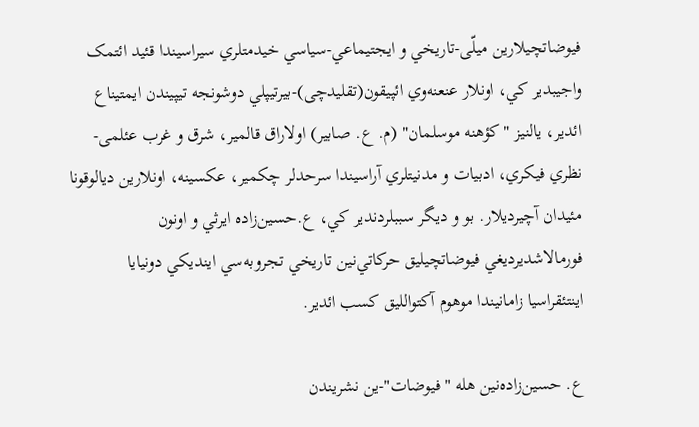فیوضاتچيلارين میلّی-تاريخي و ايجتيماعي-سياسي خيدمتلري سيراسيندا قئيد ائتمک واجيبدير کي، اونلار عنعنه‌وي ائپيقون(تقلیدچی)-بيرتيپلي دوشونجه تيپيندن ايمتيناع ائدير، يالنيز "کؤهنه موسلمان" (م. ع. صابير) اولاراق قالمير، شرق و غرب عئلمی-نظري فيکري، ادبيات و مدنيتلري آراسيندا سرحدلر چکمير، عکسينه، اونلارين ديالوقونا مئيدان آچيرديلار. بو و ديگر سببلردندير کي، ع.حسین‌زاده ايرثي و اونون فورمالاشديرديغي فیوضاتچيليق حرکاتي‌نین تاريخي تجروبه‌سي اينديکي دونيايا اينتئقراسيا زاما‌نیندا موهوم آکتوالليق کسب ائدير.

ع. حسین‌زاده‌نین هله "فیوضات"-ين نشريندن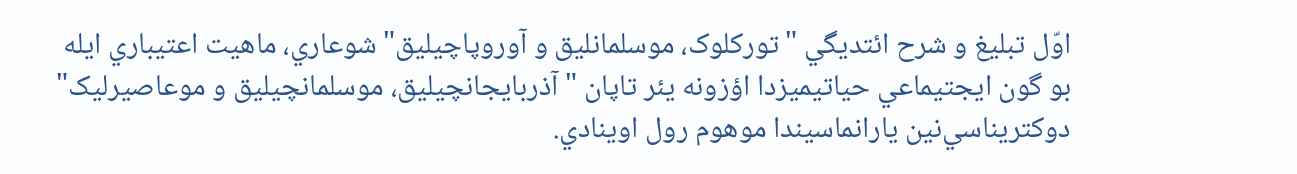اوّل تبليغ و شرح ائتديگي "تورکلوک، موسلمانليق و آوروپاچيليق" شوعاري، ماهيت اعتيباري ايله بو گون ايجتيماعي حياتيميزدا اؤزونه يئر تاپان "آذربايجانچيليق، موسلمانچيليق و موعاصيرليک" دوکتريناسي‌نین يارانماسيندا موهوم رول اوينادي.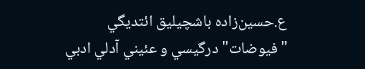ع.حسین‌زاده باشچيليق ائتديگي "فیوضات" درگیسي و عئيني آدلي ادبي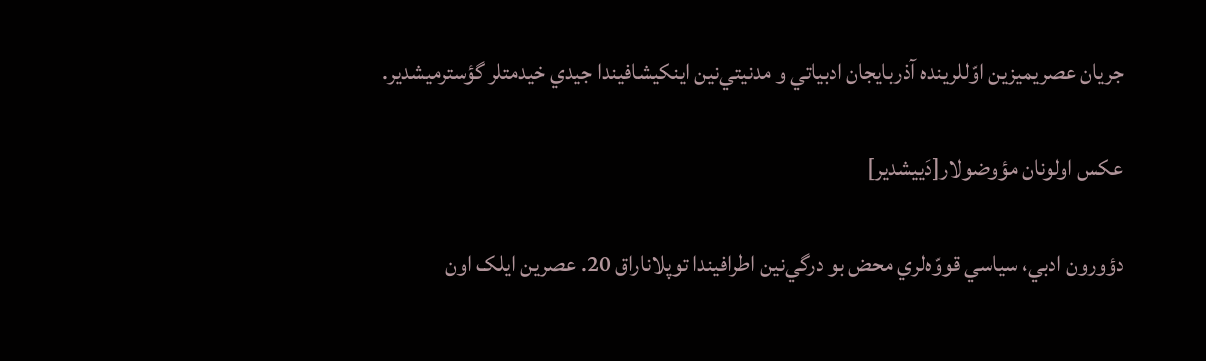جريان عصريميزين اوّللرينده آذربايجان ادبياتي و مدنيتي‌نین اينکيشافيندا جيدي خيدمتلر گؤسترميشدير.

عکس اولونان مؤوضولار[دَییشدیر]

دؤورون ادبي، سياسي قووّه‌لري محض بو درگي‌نین اطرافيندا توپلاناراق 20. عصرين ايلک اون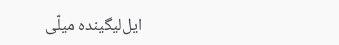ايل‌ليگينده میلّی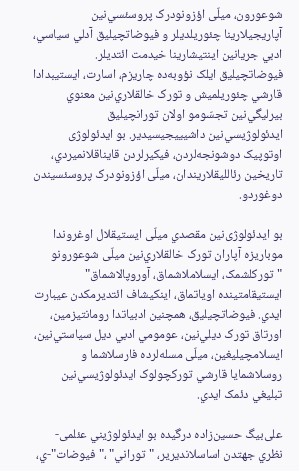شوعورون، میلّی اؤزونودرک پروسئسي‌نین آپاريجيلارينا چئوريلديلر و فیوضاتچيليق آدلي سياسي، ادبي جريا‌نین اينتيشارينا خيدمت ائتديلر. فیوضاتچيليق ايلک نؤوبه‌ده چاريزم، اسارت، ايستيبدادا قارشي چئوريلميش و تورک خالقلاري‌نین معنوي بيرليگي‌نین تجسّومو اولان تورانچيليق ایدئولوژیسي‌نین داشيييجيسيدير. بو ایدئولوژی اوتوپيک دوشونجه‌لردن، فيکيرلردن قايناقلانميردي، تاريخین رئالليقلاريندان، میلّی اؤزونودرک پروسئسيندن دوغوردو.

بو ایدئولوژی‌نین مقصدي میلّی ايستيقلال اوغروندا موباريزه آپاران تورک خالقلاري‌نین میلّی شوعورونو "تورکلشمک، ايسلاملاشماق، آوروپالاشماق" ايستيقامتينده اوياتماق، اينکيشاف ائتديرمکدن عيبارت ايدي. فیوضاتچيليق، همچنین ادبياتدا رومانتيزمين، اورتاق تورک ديلي‌نین، عومومي ادبي ديل سياستي‌نین، ايسلامچيليغين، میلّی مسله‌لرده فارسلاشما و روسلاشمايا قارشي تورکچولوک ایدئولوژیسي‌نین تبليغي دئمک ايدي.

علی‌بیگ حسین‌زاده درگیده بو ایدئولوژیني عئلمی-نظري جهتدن اساسلانديرير، "توراني" ،"فیوضات"-ي،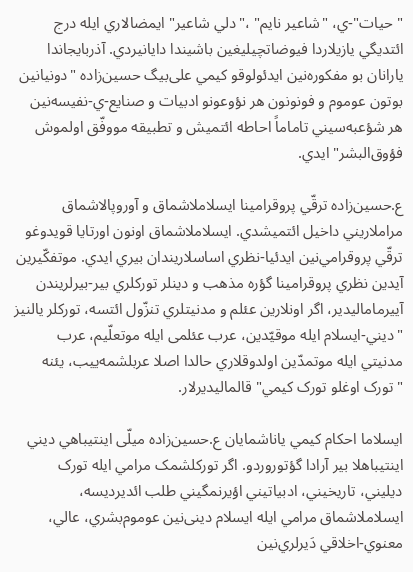"حيات"-ي، "شاعير نايم" ،"دلي شاعير" ايمضالاري ايله درج ائتديگي يازيلاردا فیوضاتچيليغين باشيندا دايانيردي. آذربايجاندا يارانان بو مفکوره‌‌نین ايدئولوقو کيمي علی‌بیگ حسین‌زاده "دونيا‌نین بوتون عوموم و فونونون هر نؤوعونو ادبيات و صنايع‌-ي-نفيسه‌‌نین هر شؤعبه‌سيني تاماماً احاطه ائتميش و تطبيقه مووفّق اولموش فؤوق‌البشر" ايدي.

ع.حسین‌زاده ترقّي پروقرامينا ايسلاملاشماق و آوروپالاشماق مراملاريني داخيل ائتميشدي. ايسلاملاشماق اونون اورتايا قويدوغو ترقّي پروقرامي‌نین ايدئيا-نظري اساسلاريندان بيري ايدي. موتفکّیرين آيدين نظري پروقرامينا گؤره مذهب و دينلر تورکلري بير-بيرلريندن آييرماماليدير، اگر اونلارين عئلم و مدنيتلري تنزّول ائتسه، تورکلر يالنيز "ديني-ايسلام ايله موقیّدین، عرب عئلمی ايله موتعلّيم، عرب مدنيتي ايله موتمدّين اولدوقلاري حالدا اصلا عربلشمه‌ييب، يئنه "تورک اوغلو تورک کيمي" قالماليديرلار.

ايسلاما احکام کيمي ياناشمايان ع.حسین‌زاده میلّی اينتيباهي ديني اينتيباهلا بير آرادا گؤتوروردو. اگر تورکلشمک مرامي ايله تورک ديليني، تاريخيني، ادبياتيني اؤيرنمگيني طلب ائديرديسه، ايسلاملاشماق مرامي ايله ايسلام دينی‌نين عوموم‌بشري، عالي، معنوي-اخلاقي دَيرلري‌نین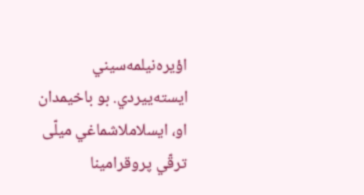اؤيره‌نيلمه‌سيني ايسته‌ييردي. بو باخيمدان او، ايسلاملاشماغي میلّی ترقّي پروقرامينا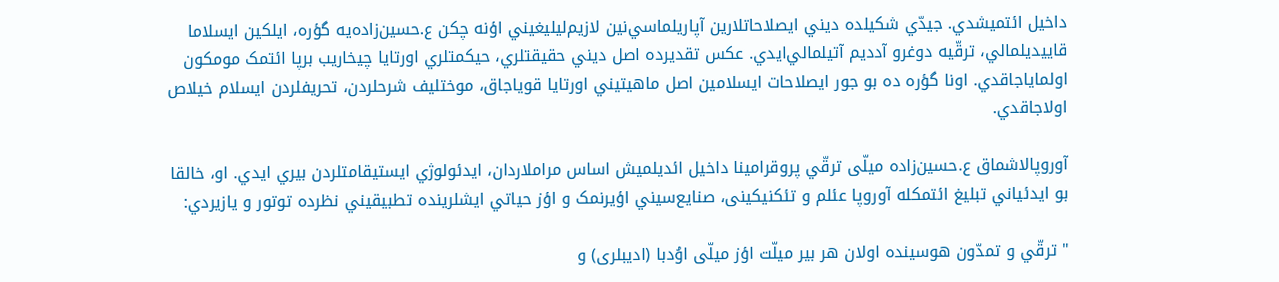داخيل ائتميشدي. جيدّي شکيلده ديني ايصلاحاتلارين آپاريلماسي‌نین لازيم‌ليليغيني اؤنه چکن ع.حسین‌زاده‌يه گؤره، ايلکين ايسلاما قاييديلمالي، ترقّيه دوغرو آدديم آتيلمالي‌ايدي. عکس تقديرده اصل ديني حقيقتلري، حيکمتلري اورتايا چيخاريب برپا ائتمک مومکون اولماياجاقدي. اونا گؤره ده بو جور ايصلاحات ايسلامين اصل ماهيتيني اورتايا قوياجاق، موختليف شرحلردن، تحريفلردن ايسلام خيلاص اولاجاقدي.

آوروپالاشماق ع.حسین‌زاده میلّی ترقّي پروقرامينا داخيل ائديلميش اساس مراملاردان، ايدئولوژي ايستيقامتلردن بيري ايدي. او، خالقا بو ايدئياني تبليغ ائتمکله آوروپا عئلم و تئکنیکینی، صنايع‌سيني اؤيرنمک و اؤز حياتي ايشلرينده تطبيقيني نظرده توتور و يازيردي:

" ترقّي و تمدّون هو‌سينده اولان هر بير میلّت اؤز میلّی اوُدبا (ادیبلری) و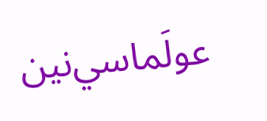عولَماسي‌نین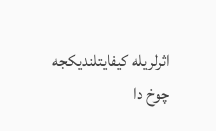اثرلريله کيفايتلنديکجه چوخ دا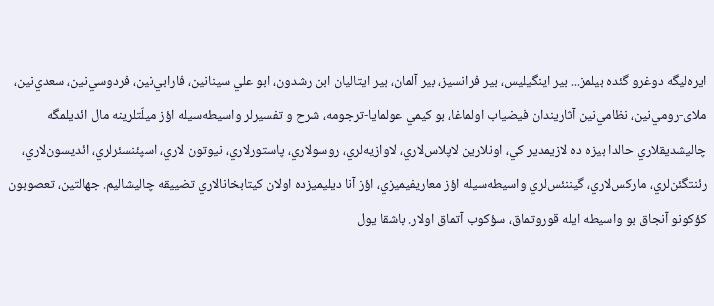ايره‌ليگه دوغرو گئده بيلمز... بير اينگيليس، بير فرانسيز، بير آلمان، بير ايتاليان ابن رشدون، ابو علي سينا‌نین، فارابي‌نین، فردوسي‌نین، سعدي‌نین، ملای-رومي‌نین، نظامي‌نین آثاريندان فيضياب اولماغا، بو کيمي عولمايا-ترجومه، شرح و تفسيرلر واسيطه‌سيله اؤز میلّتلرينه مال ائديلمگه چاليشديقلاري حالدا بيزه ده لازيمدير کي، اونلارين لاپلاس‌لاري، لاوازیه‌لري، روسولاري، پاستورلاري، نيوتون لاري، اسپئنسئرلري، ائديسون‌لاري، رئنتگئن‌لري، مارکس‌لاري، گيننئس‌لري واسيطه‌سيله اؤز معاريفيميزي، اؤز آنا ديليميزده اولان کيتابخانالاري تضييقه چاليشاليم. جهالتين، تعصوبون کؤکونو آنجاق بو واسيطه ايله قوروتماق، سؤکوب آتماق اولار. باشقا يول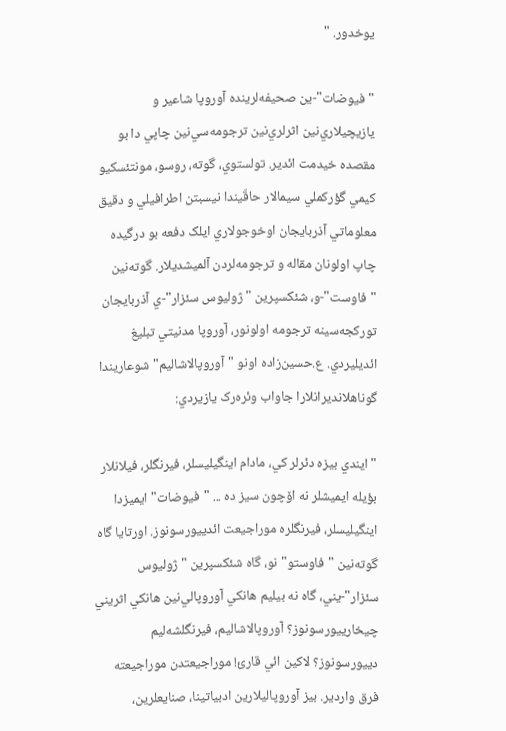يوخدور. "

"فیوضات"-ين صحيفه‌لرينده آوروپا شاعير و يازيچيلاري‌نین اثرلري‌نین ترجومه‌سي‌نین چاپي دا بو مقصده خيدمت ائدير. تولستوي، گوته، روسو، مونتئسکيو کيمي گؤرکملي سيمالار حاقّيندا نيسبتن اطرافيلي و دقيق معلوماتي آذربايجان اوخوجولاري ايلک دفعه بو درگیده چاپ اولونان مقاله و ترجومه‌لردن آلميشديلار. گوته‌نین "فاوست"-و، شئکسپرين "ژولیوس سئزار"-ي آذربايجان تورکجه‌سينه ترجومه اولونور، آوروپا مدنيتي تبليغ ائديليردي. ع.حسین‌زاده اونو "آوروپالاشاليم" شوعاريندا گوناهلانديرانلارا جاواب وئره‌رک يازيردي:

" ايندي بيزه دئرلر کي، مادام اينگيليسلر، فيرنگلر، فيلانلار بؤيله ايميشلر نه اۆچون سيز ده ... "فیوضات"ايميزدا اينگيليسلر، فيرنگلره موراجيعت ائدييورسونوز. اورتايا گاه گوته‌نین "فاوستو"نو، گاه شئکسپرين "ژولیوس سئزار"-يني، گاه نه بيليم هانکي آوروپالي‌نین هانکي اثريني چيخارييورسونوز؟ آوروپالاشاليم، فيرنگلشه‌ليم دييورسونوز؟ لاکين ائي قارئ! موراجيعتدن موراجيعته فرق واردير. بيز آوروپاليلارين ادبياتينا، صنايعلرين،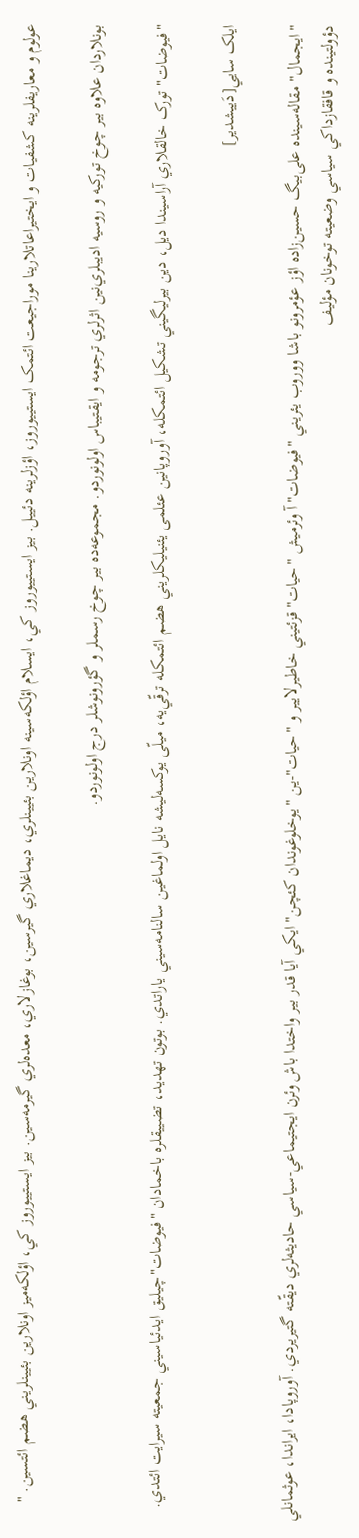عولوم و معاريفلرينه کشفيات و ايختيراعاتلارينا موراجيعت ائتمک ايستييوروز، اؤزلرينه دئييل. بيز ايستييوروز کي، ايسلام اؤلکه‌سينه اونلارين بئيينلري، ديماغلاري گيرسين، بوغازلاري، معده‌لري گيرمه‌سين. بيز ايستييوروز کي، اؤلکه‌ميز اونلارين بئيينلريني هضم ائتسين. "

بونلاردان علاوه بير چوخ تورکيه و روسیه اديبلري‌نین اثرلري ترجومه و ايقتيباس اولونوردو. مجموعه‌ده بير چوخ رسملر و گؤرونوشلر درج اولونوردو.

"فیوضات" تورک خالقلاري آراسيندا ديل، دين بيرليگيني تشکيل ائتمکله، آوروپا‌نین عئلمی يئنيليکلريني هضم ائتمکله ترقّي‌يه، میلّی يوکسه‌ليشه نايل اولماغين سالنامه‌سيني ياراتدي. بوتون تهديد، تضييقلره باخمادان "فیوضات"چيليق ايدئياسيني جمعيته سيرايت ائتدي.

ايلک سايي[دَییشدیر]

"ايجمال" مقاله‌سينده علی‌بیگ حسین‌زاده اؤز عؤمرونو باشا ووروب يئريني "فیوضات"آ وئرميش "حيات" قزئتيني خاطيرلايير و "حيات"-ين "يوخلوغوندان کئچن" ايکي آيا قدر بير واختدا باش وئرن ايجتيماعي-سياسي حاديثه‌لري دیقّته گتيريردي. آوروپادا، ايراندا، عوثمانلي دؤولتينده و قافقازداکي سياسي وضعيته توخونان مؤليف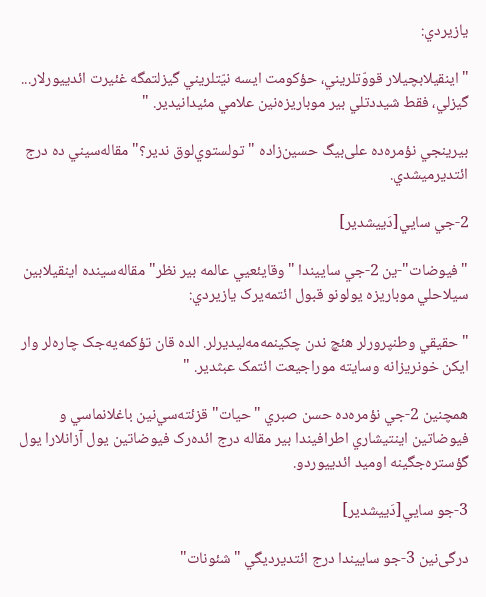يازيردي:

"اينقيلابچيلار قووّتلريني، حؤکومت ايسه نيّتلريني گيزلتمگه غئيرت ائدييورلار... گيزلي، فقط شيددتلي بير موباريزه‌‌نین علامي مئيدانيدير. "

بيرينجي نؤمره‌ده علی‌بیگ حسین‌زاده "تولستوي‌لوق ندير؟" مقاله‌سيني ده درج ائتديرميشدي.

2-جي سايي[دَییشدیر]

"فیوضات"-ين 2-جي ساييندا "وقايئعيي عالمه بير نظر" مقاله‌سينده اينقيلابين سيلاحلي موباريزه يولونو قبول ائتمه‌يرک يازيردي:

" حقيقي وطنپرورلر هئچ ندن چکينمه‌مه‌ليديرلر. الده قان تؤکمه‌يه‌جک چاره‌لر وار ايکن خونريزانه وسايته موراجيعت ائتمک عبثدير. "

همچنین 2-جي نؤمره‌ده حسن صبري "حيات" قزئته‌سي‌نین باغلانماسي و فیوضاتين اينتيشاري اطرافيندا بير مقاله درج ائده‌رک فیوضاتين يول آزانلارا يول گؤستره‌جگينه اوميد ائدييوردو.

3-جو سايي[دَییشدیر]

درگی‌نین 3-جو ساييندا درج ائتديرديگي "شئونات"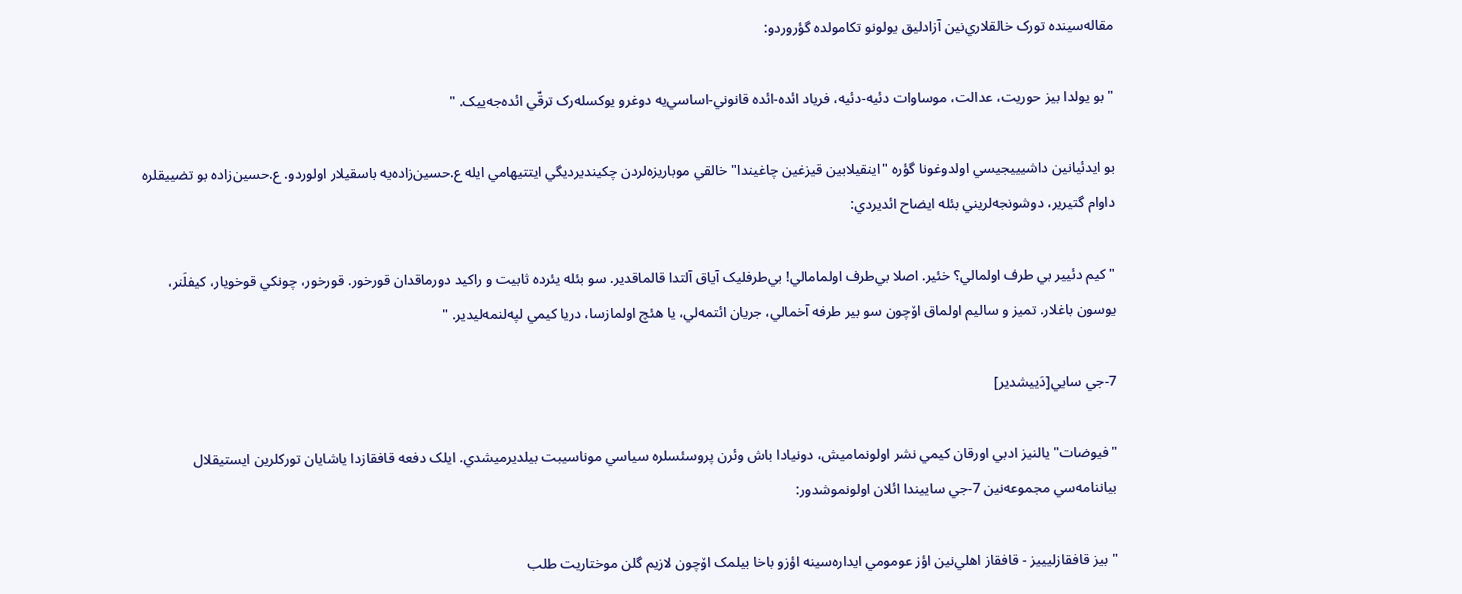مقاله‌سينده تورک خالقلاري‌نین آزادليق يولونو تکامولده گؤروردو:

" بو يولدا بيز حوريت، عدالت، موساوات دئيه-دئيه، فرياد ائده-ائده قانوني-اساسي‌يه دوغرو يوکسله‌رک ترقّي ائده‌جه‌یيک. "

بو ايدئيا‌نین داشيييجيسي اولدوغونا گؤره "اينقيلابين قيزغين چاغيندا" خالقي موباريزه‌لردن چکينديرديگي ايتتيهامي ايله ع.حسین‌زاده‌يه باسقيلار اولوردو. ع.حسین‌زاده بو تضييقلره داوام گتيرير، دوشونجه‌لريني بئله ايضاح ائديردي:

" کيم دئيير بي طرف اولمالي؟ خئير. اصلا بي‌طرف اولمامالي! بي‌‌طرفليک آياق آلتدا قالماقدير. سو بئله يئرده ثابيت و راکيد دورماقدان قورخور. قورخور، چونکي قوخويار، کيفلَنر، يوسون باغلار. تميز و ساليم اولماق اۆچون سو بير طرفه آخمالي، جريان ائتمه‌لي، يا هئچ اولمازسا، دريا کيمي لپه‌لنمه‌ليدير. "

7-جي سايي[دَییشدیر]

"فیوضات" يالنيز ادبي اورقان کيمي نشر اولونماميش، دونيادا باش وئرن پروسئسلره سياسي موناسيبت بيلديرميشدي. ايلک دفعه قافقازدا ياشايان تورکلرين ايستيقلال بياننامه‌سي مجموعه‌‌نین 7-جي ساييندا ائلان اولونموشدور:

" بيز قافقازليييز - قافقاز اهلي‌نین اؤز عومومي ايداره‌سينه اؤزو باخا بيلمک اۆچون لازيم گلن موختاريت طلب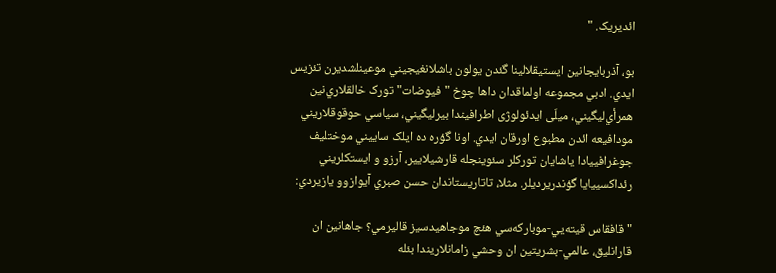ائديريک. "

بو، آذربايجا‌نین ايستيقلالينا گئدن يولون باشلانغيجيني موعينلشديرن تئزيس ايدي. ادبي مجموعه اولماقدان داها چوخ "فیوضات" تورک خالقلاري‌نین همرأي‌ليگيني، میلّی ایدئولوژی اطرافيندا بيرليگيني، سياسي حوقوقلاريني مودافيعه ائدن مطبوع اورقان ايدي. اونا گؤره ده ايلک ساييني موختليف جوغرافييادا ياشايان تورکلر سئوينجله قارشيلايير، آرزو و ايستکلريني رئداکسييايا گؤندريرديلر. مثلا، تاتاريستاندان حسن صبري آيوازوو يازيردي:

" قافقاس قيته‌یي-موبارکه‌سي هئچ موجاهيدسيز قاليرمي؟ جاها‌نین ان قارانليق، عالمي-بشريتين ان وحشي زامانلاريندا بئله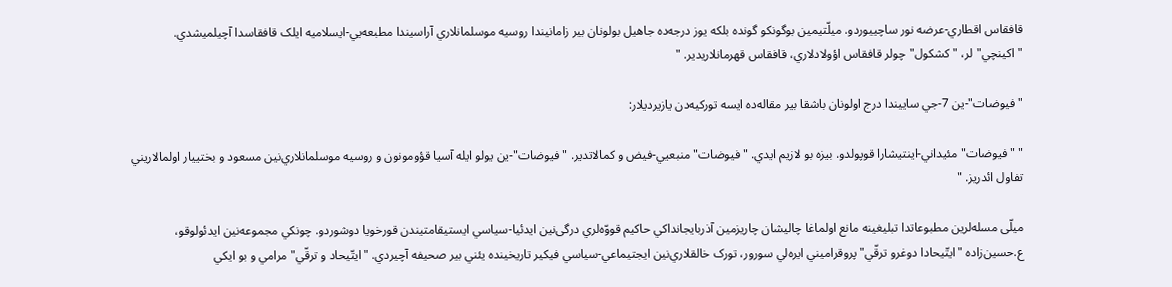قافقاس اقطاري-عرضه نور ساچييوردو. میلّتيمين بوگونکو گونده بلکه يوز درجه‌ده جاهيل بولونان بير زاما‌نیندا روسیه موسلمانلاري آراسيندا مطبعه‌يي-ايسلاميه ايلک قافقاسدا آچيلميشدي. "اکينچي"لر، "کشکول"چولر قافقاس اؤولادلاري، قافقاس قهرمانلاريدير. "

"فیوضات"-ين 7-جي ساييندا درج اولونان باشقا بير مقاله‌ده ايسه تورکيه‌دن يازيرديلار:

" "فیوضات" مئيداني-اينتيشارا قوپولدو. بيزه بو لازيم ايدي. "فیوضات" منبعيي-فيض و کمالاتدير. "فیوضات"-ين يولو ايله آسيا قؤومونون و روسیه موسلمانلاري‌نین مسعود و بختييار اولمالاريني تفاول ائدريز. "

میلّی مسله‌لرين مطبوعاتدا تبليغينه مانع اولماغا چاليشان چاريزمين آذربايجانداکي حاکيم قووّه‌لري درگی‌نین ايدئيا-سياسي ايستيقامتيندن قورخويا دوشوردو. چونکي مجموعه‌‌نین ايدئولوقو، ع.حسین‌زاده "ایتّیحادا دوغرو ترقّي" پروقراميني ايره‌لي سورور، تورک خالقلاري‌نین ايجتيماعي-سياسي فيکير تاريخينده يئني بير صحيفه آچيردي. "ایتّیحاد و ترقّي" مرامي و بو ايکي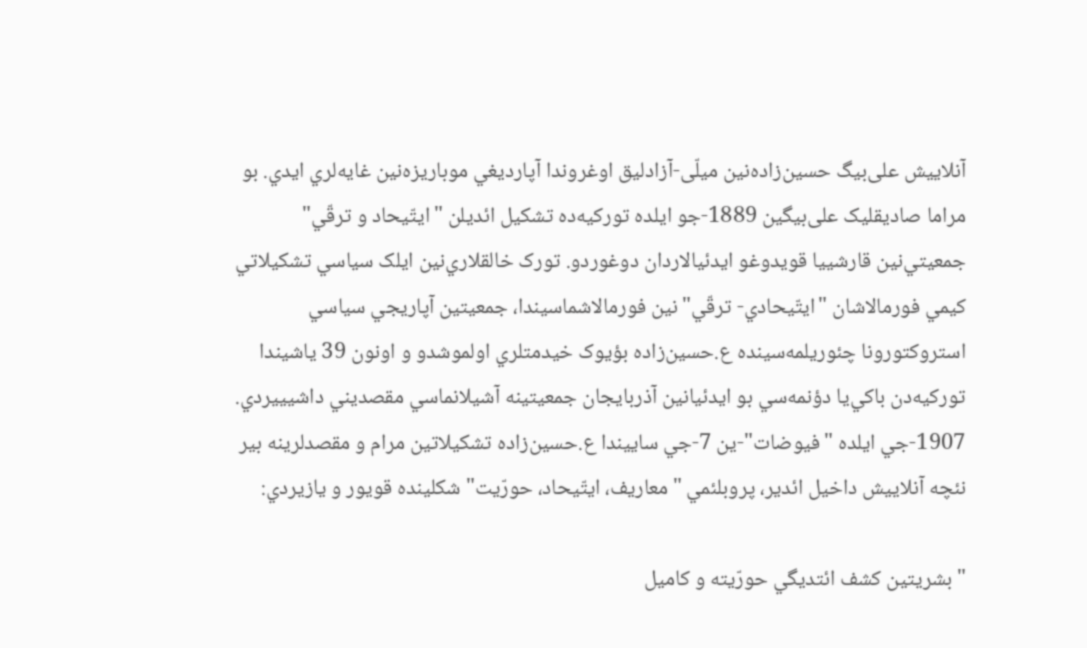آنلاييش علی‌بیگ حسین‌زاده‌نین میلّی-آزادليق اوغروندا آپارديغي موباريزه‌‌نین غايه‌لري ايدي. بو مراما صاديقليک علی‌بیگين 1889-جو ايلده تورکيه‌ده تشکيل ائديلن "ایتّیحاد و ترقّي" جمعيتي‌نین قارشييا قويدوغو ايدئيالاردان دوغوردو. تورک خالقلاري‌نین ايلک سياسي تشکيلاتي کيمي فورمالاشان "ایتّیحادي- ترقّي"نین فورمالاشماسيندا، جمعيتين آپاريجي سياسي استروکتورونا چئوريلمه‌سينده ع.حسین‌زاده بؤيوک خيدمتلري اولموشدو و اونون 39 ياشيندا تورکيه‌دن باکي‌يا دؤنمه‌سي بو ايدئيا‌نین آذربايجان جمعيتينه آشيلانماسي مقصديني داشيييردي. 1907-جي ايلده "فیوضات"-ين 7-جي ساييندا ع.حسین‌زاده تشکيلاتين مرام و مقصدلرينه بير نئچه آنلاييش داخيل ائدير، پروبلئمي "معاريف، ایتّیحاد، حورّیت" شکلينده قويور و يازيردي:

" بشريتين کشف ائتديگي حورّیته و کاميل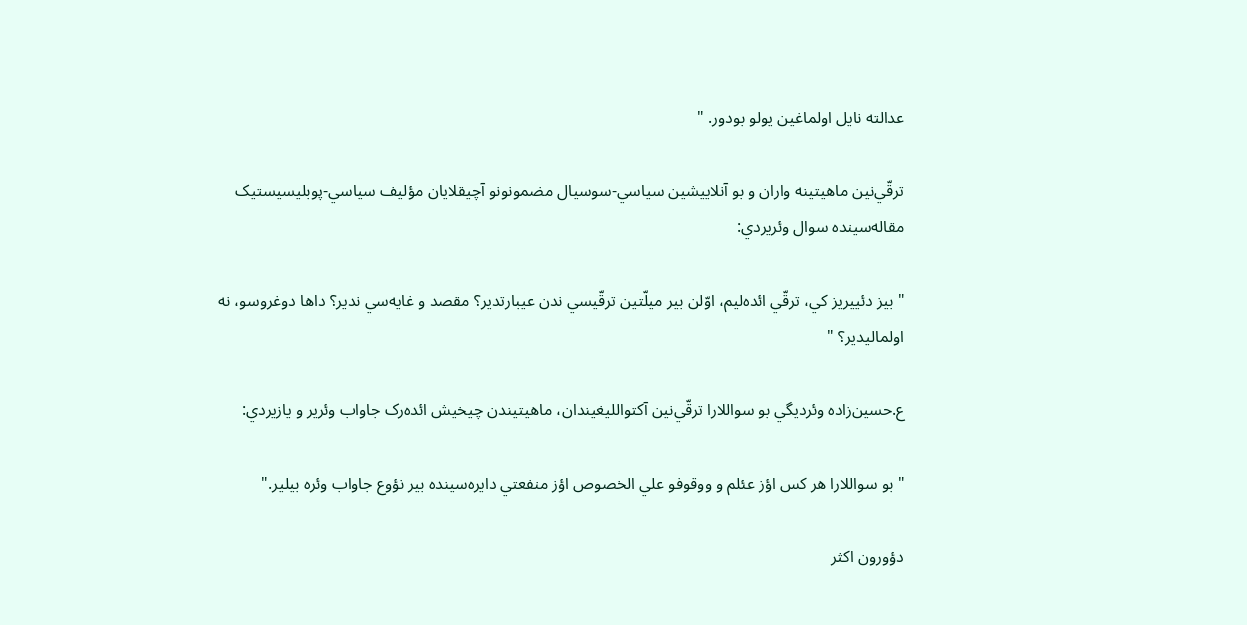عدالته نايل اولماغين يولو بودور. "

ترقّي‌نین ماهيتينه واران و بو آنلاييشين سياسي-سوسيال مضمونونو آچيقلايان مؤليف سياسي-پوبليسيستيک مقاله‌سينده سوال وئريردي:

" بيز دئييريز کي، ترقّي ائده‌ليم، اوّلن بير میلّتين ترقّيسي ندن عيبارتدير؟ مقصد و غايه‌سي ندير؟ داها دوغروسو، نه اولماليدير؟ "

ع.حسین‌زاده وئرديگي بو سواللارا ترقّي‌نین آکتوالليغيندان، ماهيتيندن چيخيش ائده‌رک جاواب وئرير و يازيردي:

" بو سواللارا هر کس اؤز عئلم و ووقوفو علي الخصوص اؤز منفعتي دايره‌سينده بير نؤوع جاواب وئره بيلير."

دؤورون اکثر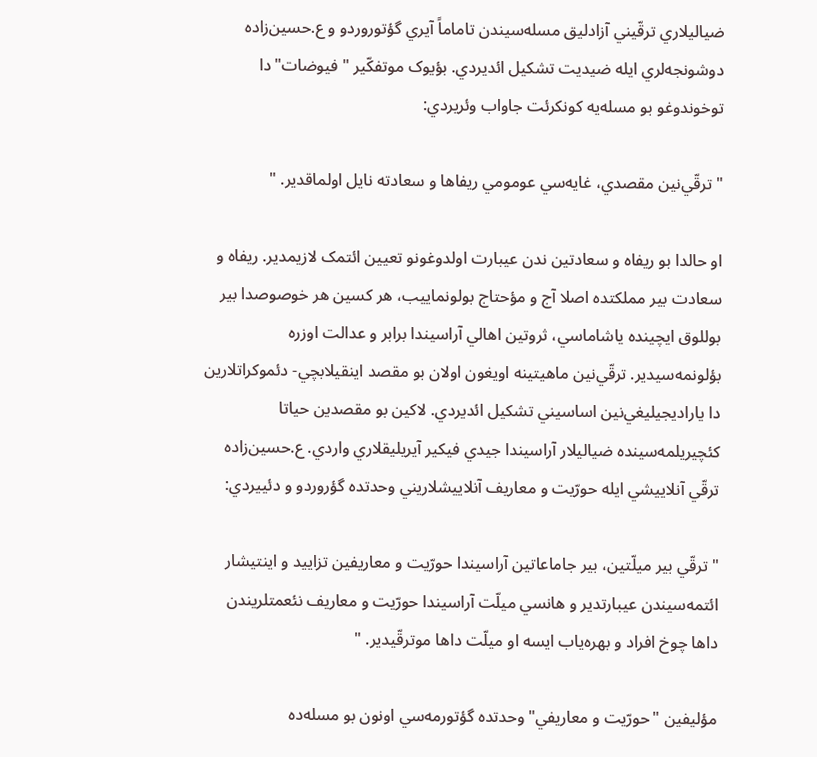ضياليلاري ترقّيني آزادليق مسله‌سيندن تاماماً آيري گؤتوروردو و ع.حسین‌زاده دوشونجه‌لري ايله ضيديت تشکيل ائديردي. بؤيوک موتفکّیر "فیوضات"دا توخوندوغو بو مسله‌يه کونکرئت جاواب وئريردي:

" ترقّي‌نین مقصدي، غایه‌سي عومومي ريفاها و سعادته نايل اولماقدير. "

او حالدا بو ريفاه و سعادتين ندن عيبارت اولدوغونو تعيين ائتمک لازيمدير. ريفاه و سعادت بير مملکتده اصلا آج و مؤحتاج بولونماييب، هر کسين هر خوصوصدا بير بوللوق ايچينده ياشاماسي، ثروتين اهالي آراسيندا برابر و عدالت اوزره بؤلونمه‌سيدير. ترقّي‌نین ماهيتينه اويغون اولان بو مقصد اينقيلابچي- دئموکراتلارين دا ياراديجيليغي‌نین اساسيني تشکيل ائديردي. لاکين بو مقصدين حياتا کئچيريلمه‌سينده ضياليلار آراسيندا جيدي فيکير آيريليقلاري واردي. ع.حسین‌زاده ترقّي آنلاييشي ايله حورّیت و معاريف آنلاييشلاريني وحدتده گؤروردو و دئييردي:

" ترقّي بير میلّتين، بير جاماعاتين آراسيندا حورّیت و معاريفين تزاييد و اينتيشار ائتمه‌سيندن عيبارتدير و هانسي میلّت آراسيندا حورّیت و معاريف نئعمتلريندن داها چوخ افراد و بهره‌ياب ايسه او میلّت داها موترقّيدير. "

مؤليفين "حورّیت و معاريفي" وحدتده گؤتورمه‌سي اونون بو مسله‌ده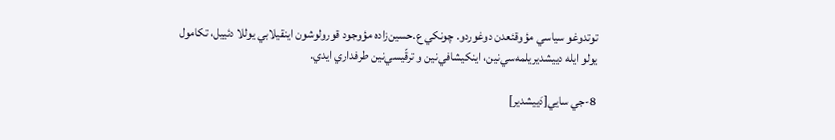توتدوغو سياسي مؤوقئعدن دوغوردو. چونکي ع.حسین‌زاده مؤوجود قورولوشون اينقيلابي يوللا دئييل، تکامول يولو ايله دييشديريلمه‌سي‌نین، اينکيشافي‌نین و ترقّيسي‌نین طرفداري ايدي.

8-جي سايي[دَییشدیر]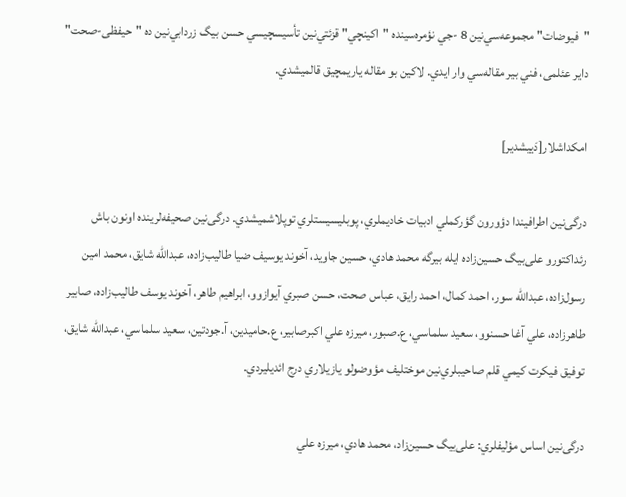"فیوضات" مجموعه‌سي‌نین 8 -جي نؤمره‌سينده "اکينچي" قزئتي‌نین تأسيسچيسي حسن بيگ زردابي‌نین ده "حیفظی-صحت" داير عئلمی، فني بير مقاله‌سي وار ايدي. لاکين بو مقاله ياريمچيق قالميشدي.

امکداشلار[دَییشدیر]

درگی‌نین اطرافيندا دؤورون گؤرکملي ادبيات خاديملري، پوبليسيستلري توپلاشميشدي. درگی‌نین صحيفه‌لرينده اونون باش رئداکتورو علی‌بیگ حسین‌زاده ايله بيرگه محمد هادي، حسین‌ جاويد، آخوند يوسيف ضيا طاليب‌زاده، عبدالله شايق، محمد امين رسول‌زاده، عبدالله سور، احمد کمال، احمد رايق، عباس صحت، حسن صبري آيوازوو، ابراهيم طاهر، آخوند يوسف طاليب‌زاده، صابير طاهرزاده، علي آغا حسنوو، سعيد سلماسي، ع.صبور، ميرزه علي اکبرصابير، ع.حاميدين، آ.جودتين، سعيد سلماسي، عبدالله شايق، توفيق فيکرت کيمي قلم صاحيبلري‌نین موختليف مؤوضولو يازيلاري درج ائديليردي.

درگی‌نین اساس مؤليفلري: علی‌بیگ حسین‌زاد، محمد هادي، ميرزه علي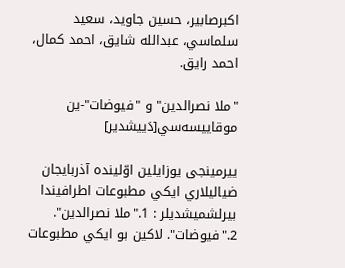اکبرصابير، حسین‌ جاويد، سعيد سلماسي، عبدالله شايق، احمد کمال، احمد رايق.

"ملا نصرالدین" و "فیوضات"-ين موقاييسه‌سي[دَییشدیر]

ييرمينجی يوزايلين اوّلينده آذربايجان ضياليلاري ايکي مطبوعات اطرافيندا بيرلشميشديلر : 1."ملا نصرالدین". 2."فیوضات". لاکين بو ايکي مطبوعات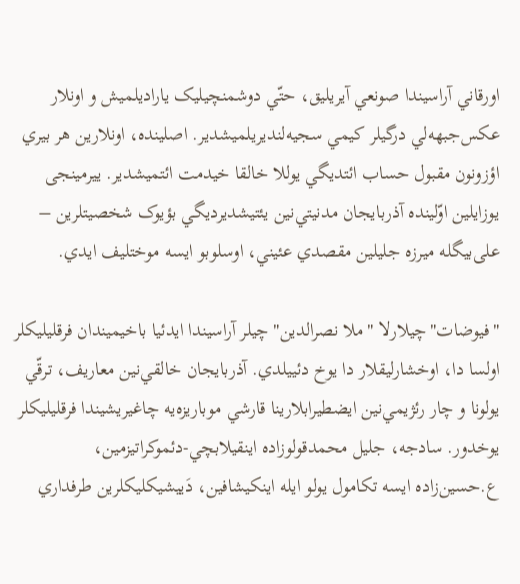اورقاني آراسيندا صونعي آيريليق، حتّي دوشمنچيليک ياراديلميش و اونلار عکس‌جبهه‌لي درگیلر کيمي سجيه‌لنديريلميشدير. اصلينده، اونلارين هر بيري اؤزونون مقبول حساب ائتديگي يوللا خالقا خيدمت ائتميشدير. ييرمينجی يوزايلين اوّلينده آذربايجان مدنيتي‌نین يئتيشديرديگي بؤيوک شخصيتلرين – علی‌بیگله ميرزه جليلين مقصدي عئيني، اوسلوبو ايسه موختليف ايدي.

"فیوضات"چيلارلا "ملا نصرالدین"چيلر آراسيندا ايدئيا باخيميندان فرقليليکلر اولسا دا، اوخشارليقلار دا يوخ دئييلدي. آذربايجان خالقي‌نین معاريف، ترقّي يولونا و چار رئژيمي‌نین ايضطيرابلارينا قارشي موباريزه‌يه چاغيريشيندا فرقليليکلر يوخدور. سادجه، جليل محمدقولوزاده اينقيلابچي-دئموکراتيزمين، ع.حسین‌زاده ايسه تکامول يولو ايله اينکيشافين، دَييشيکليکلرين طرفداري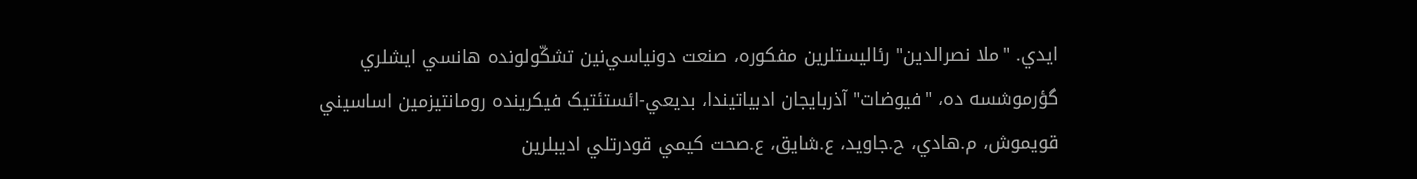ايدي. "ملا نصرالدین" رئاليستلرين مفکوره، صنعت دونياسي‌نین تشکّولونده هانسي ايشلري گؤرموشسه ده، "فیوضات" آذربايجان ادبياتيندا، بديعي-ائستئتيک فيکرينده رومانتيزمين اساسيني قويموش، م.هادي، ح.جاويد، ع.شايق، ع.صحت کيمي قودرتلي اديبلرين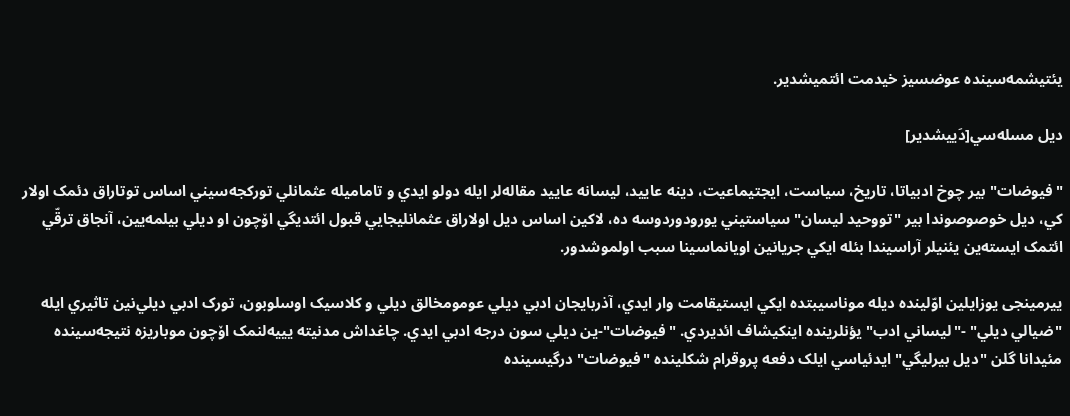يئتيشمه‌سينده عوضسيز خيدمت ائتميشدير.

ديل مسله‌سي[دَییشدیر]

"فیوضات" بير چوخ ادبياتا، تاريخ، سياست، ايجتيماعيت، دينه عاييد، ليسانه عاييد مقاله‌لر ايله دولو ايدي و تاماميله عثمانلي تورکجه‌سيني اساس توتاراق دئمک اولار کي، ديل خوصوصوندا بير "تووحید ليسان" سياستيني يورودوردوسه ده، لاکين اساس ديل اولاراق عثمانليجايي قبول ائتديگي اۆچون او ديلي بيلمه‌یین، آنجاق ترقّي ائتمک ايسته‌ين يئنيلر آراسيندا بئله ايکي جريا‌نین اويانماسينا سبب اولموشدور.

ييرمينجی يوزايلين اوّلينده ديله موناسيبتده ايکي ايستيقامت وار ايدي، آذربايجان ادبي ديلي عومومخالق ديلي و کلاسيک اوسلوبون، تورک ادبي ديلي‌نین تاثيري ايله "ضيالي ديلي" -"ليساني ادب" يؤنلرينده اينکيشاف ائديردي. "فیوضات"-ين ديلي سون درجه ادبي ايدي. چاغداش مدنيته يييه‌لنمک اۆچون موباريزه نتيجه‌سينده مئيدانا گلن "ديل بيرليگي" ايدئياسي ايلک دفعه پروقرام شکلينده "فیوضات" درگیسینده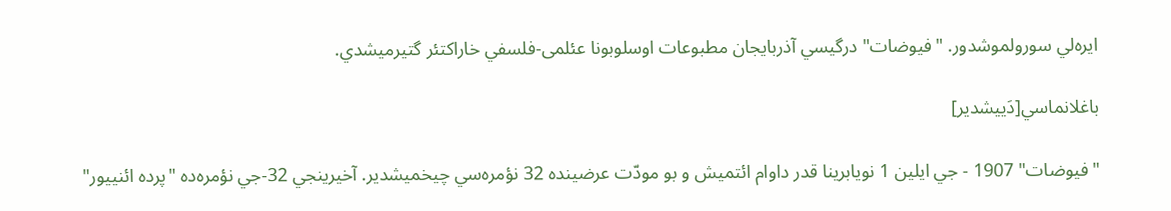ايره‌لي سورولموشدور. "فیوضات" درگیسي آذربايجان مطبوعات اوسلوبونا عئلمی-فلسفي خاراکتئر گتيرميشدي.

باغلانماسي[دَییشدیر]

"فیوضات" 1907 - جي ايلين 1 نويابرينا قدر داوام ائتميش و بو مودّت عرضينده 32 نؤمره‌سي چيخميشدير. آخيرينجي 32-جي نؤمره‌ده "پرده ائنييور"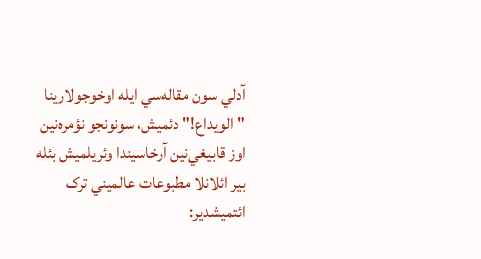آدلي سون مقاله‌سي ايله اوخوجولارينا "الويداع!" دئميش، سونونجو نؤمره‌‌نین اوز قابيغي‌نین آرخاسيندا وئريلميش بئله بير ائلانلا مطبوعات عالميني ترک ائتميشدير: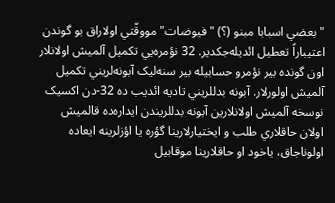"بعضي اسبابا مبنو (؟) "فیوضات" مووقّتي اولاراق بو گوندن اعتيباراً تعطيل ائديله‌جکدير. 32 نؤمره‌يي تکميل آلميش اولانلار اون گونده بير نؤمرو حسابيله بير سنه‌ليک آبونه‌لريني تکميل آلميش اولورلار. آبونه بدللريني تاديه ائديب ده 32-دن اکسيک نوسخه آلميش اولانلارين آبونه بدللريندن ايداره‌ده قالميش اولان حاقلاري طلب و ايختيارلارينا گؤره يا اؤزلرينه ايعاده اولوناجاق، ياخود او حاقلارينا موقابيل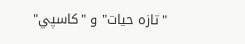"تازه حيات" و "کاسپي"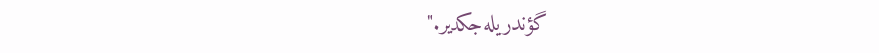گؤندريله‌جکدير."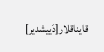قایناقلار[دَییشدیر]